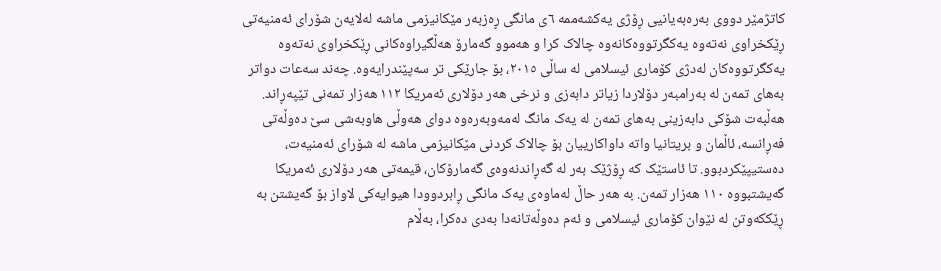کاتژمێر دووی بەرەبەیانیی ڕۆژی یەکشەممە ٦ی مانگی ڕەزبەر مێکانیزمی ماشە لەلایەن شۆرای ئەمنیەتی ڕێکخراوی نەتەوە یەکگرتووەکانەوە چالاک کرا و هەموو گەمارۆ هەڵگیراوەکانی ڕێکخراوی نەتەوە یەکگرتووەکان لەدژی کۆماری ئیسلامی لە ساڵی ٢٠١٥، بۆ جارێکی تر سەپێندرایەوە. چەند سەعات دواتر بەهای تمەن لە بەرامبەر دۆلاردا زیاتر دابەزی و نرخی هەر دۆلاری ئەمریکا ١١٢ هەزار تمەنی تێپەڕاند. هەڵبەت شۆکی دابەزینی بەهای تمەن لە یەک مانگ لەمەوبەرەوە دوای هەوڵی هاوبەشی سێ دەوڵەتی فەڕانسە، ئاڵمان و بریتانیا واتە داواکارییان بۆ چالاک کردنی مێکانیزمی ماشە لە شۆرای ئەمنیەت، دەستیپێکردبوو. تا ئاستێک کە ڕۆژێک بەر لە گەڕاندنەوەی گەمارۆکان، قیمەتی هەر دۆلاری ئەمریکا گەیشتبووە ١١٠ هەزار تمەن. بە هەر حاڵ لەماوەی یەک مانگی ڕابردوودا هیوایەکی لاواز بۆ گەیشتن بە ڕێککەوتن لە نێوان کۆماری ئیسلامی و ئەم دەوڵەتانەدا بەدی دەکرا، بەڵام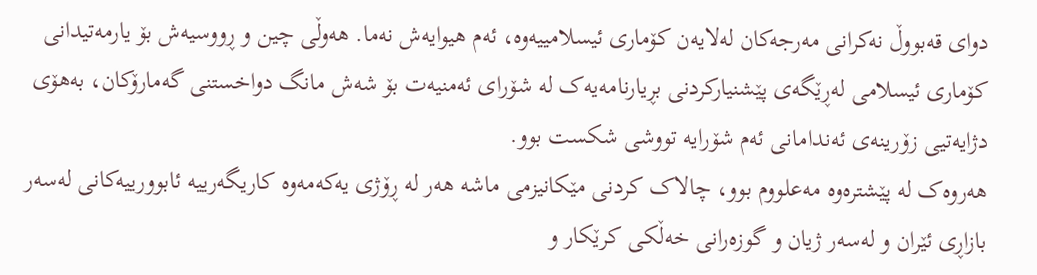دوای قەبووڵ نەکرانی مەرجەکان لەلایەن کۆماری ئیسلامییەوە، ئەم هیوایەش نەما. هەوڵی چین و ڕووسیەش بۆ یارمەتیدانی کۆماری ئیسلامی لەڕێگەی پێشنیارکردنی بڕیارنامەیەک لە شۆرای ئەمنیەت بۆ شەش مانگ دواخستنی گەمارۆکان، بەهۆی دژایەتیی زۆرینەی ئەندامانی ئەم شۆرایە تووشی شکست بوو.
هەروەک لە پێشترەوە مەعلووم بوو، چالاک کردنی مێکانیزمی ماشە هەر لە ڕۆژی یەکەمەوە کاریگەرییە ئابوورییەکانی لەسەر بازاڕی ئێران و لەسەر ژیان و گوزەرانی خەڵکی کرێکار و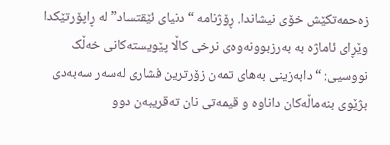زەحمەتکێش خۆی نیشاندا. ڕۆژنامە “دنیای ئێقتساد” لە ڕاپۆرتێکدا وێڕای ئاماژە بە بەرزبوونەوەی نرخی کاڵا پێویستەکانی خەڵک نووسیی: “دابەزینی بەهای تمەن زۆرترین فشاری لەسەر سەبەدی بژێوی بنەماڵەکان داناوە و قیمەتی نان تەقریبەن دوو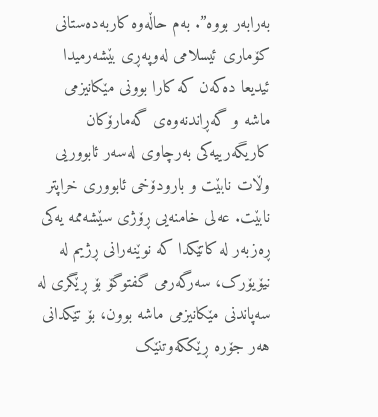بەرابەر بووە”. بەم حاڵەوە کاربەدەستانی کۆماری ئیسلامی لەوپەڕی بێشەرمیدا ئیدیعا دەکەن کە کارا بوونی مێکانیزمی ماشە و گەڕاندنەوەی گەمارۆکان کاریگەرییەکی بەرچاوی لەسەر ئابووریی وڵات نابێت و بارودۆخی ئابووری خراپتر نابێت. عەلی خامنەیی ڕۆژی سێشەممە یەکی ڕەزبەر لە کاتێکدا کە نوێنەرانی ڕژیم لە نیۆیۆرک، سەرگەرمی گفتوگۆ بۆ ڕێگری لە سەپاندنی مێکانیزمی ماشە بوون، بۆ تێکدانی هەر جۆرە ڕێککەوتنێک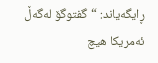ڕایگەیاند: “گفتوگۆ لەگەڵ ئەمریکا هیچ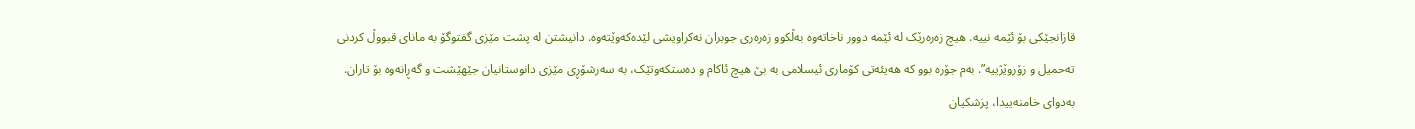قازانجێکی بۆ ئێمە نییە. هیچ زەرەرێک لە ئێمە دوور ناخاتەوە بەڵکوو زەرەری جوبران نەکراویشی لێدەکەوێتەوە. دانیشتن لە پشت مێزی گفتوگۆ بە مانای قبووڵ کردنی تەحمیل و زۆروێژییە”. بەم جۆرە بوو کە هەیئەتی کۆماری ئیسلامی بە بێ هیچ ئاکام و دەستکەوتێک، بە سەرشۆڕی مێزی دانوستانیان جێهێشت و گەڕانەوە بۆ تاران.
بەدوای خامنەییدا، پزشکیان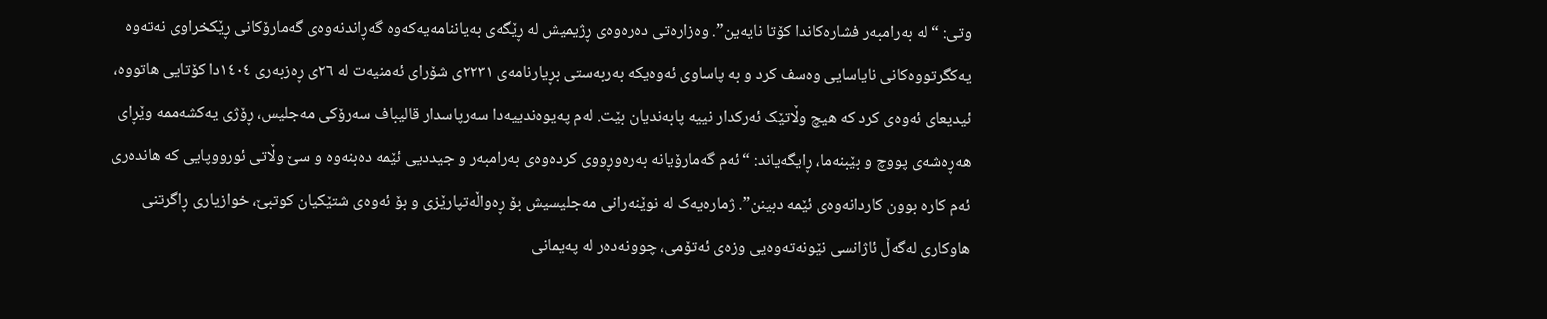وتی: “لە بەرامبەر فشارەکاندا کۆتا نایەین”. وەزارەتی دەرەوەی ڕژیمیش لە ڕێگەی بەیاننامەیەکەوە گەڕاندنەوەی گەمارۆکانی ڕێکخراوی نەتەوە یەکگرتووەکانی نایاسایی وەسف کرد و بە پاساوی ئەوەیکە بەربەستی بڕیارنامەی ٢٢٣١ی شۆرای ئەمنیەت لە ٢٦ی ڕەزبەری ١٤٠٤دا کۆتایی هاتووە، ئیدیعای ئەوەی کرد کە هیچ وڵاتێک ئەرکدار نییە پابەندیان بێت. لەم پەیوەندییەدا سەرپاسدار قالیباف سەرۆکی مەجلیس، ڕۆژی یەکشەممە وێڕای هەڕەشەی پووچ و بێبنەما، ڕایگەیاند: “ئەم گەمارۆیانە بەرەوڕووی کردەوەی بەرامبەر و جیددیی ئێمە دەبنەوە و سێ وڵاتی ئورووپایی کە هاندەری ئەم کارە بوون کاردانەوەی ئێمە دبینن”. ژمارەیەک لە نوێنەرانی مەجلیسیش بۆ ڕەواڵەتپارێزی و بۆ ئەوەی شتێکیان کوتبێ، خوازیاری ڕاگرتنی هاوکاری لەگەڵ ئاژانسی نێونەتەوەیی وزەی ئەتۆمی، چوونەدەر لە پەیمانی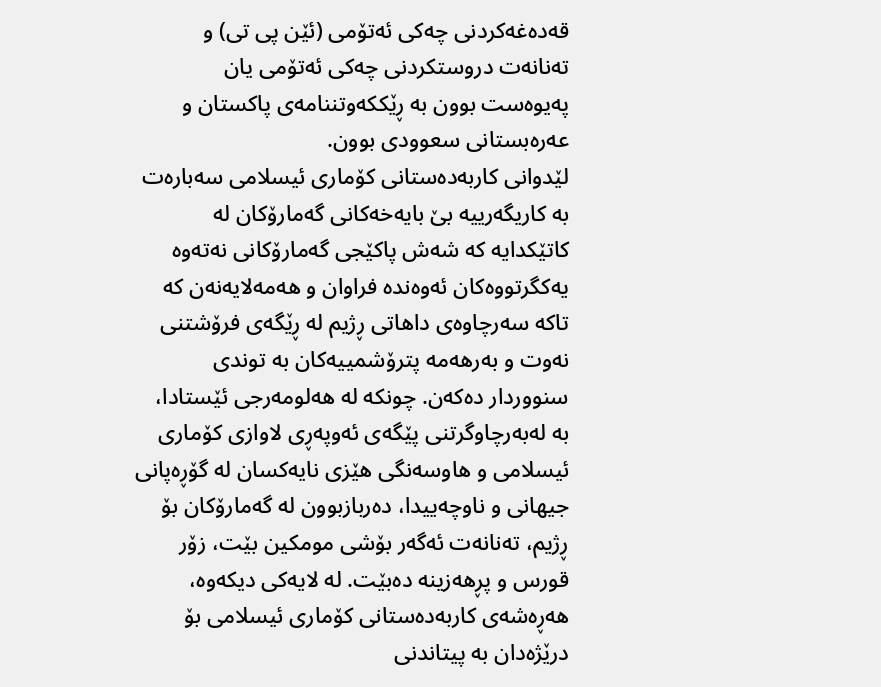قەدەغەکردنی چەکی ئەتۆمی (ئێن پی تی) و تەنانەت دروستکردنی چەکی ئەتۆمی یان پەیوەست بوون بە ڕێککەوتننامەی پاکستان و عەرەبستانی سعوودی بوون.
لێدوانی کاربەدەستانی کۆماری ئیسلامی سەبارەت بە کاریگەرییە بێ بایەخەکانی گەمارۆکان لە کاتێکدایە کە شەش پاکێجی گەمارۆکانی نەتەوە یەکگرتووەکان ئەوەندە فراوان و هەمەلایەنەن کە تاکە سەرچاوەی داهاتی ڕژیم لە ڕێگەی فرۆشتنی نەوت و بەرهەمە پترۆشمییەکان بە توندی سنووردار دەکەن. چونکە لە هەلومەرجی ئێستادا، بە لەبەرچاوگرتنی پێگەی ئەوپەڕی لاوازی کۆماری ئیسلامی و هاوسەنگی هێزی نایەکسان لە گۆڕەپانی جیهانی و ناوچەییدا، دەربازبوون لە گەمارۆکان بۆ ڕژیم، تەنانەت ئەگەر بۆشی مومکین بێت، زۆر قورس و پڕهەزینە دەبێت. لە لایەکی دیکەوە، هەڕەشەی کاربەدەستانی کۆماری ئیسلامی بۆ درێژەدان بە پیتاندنی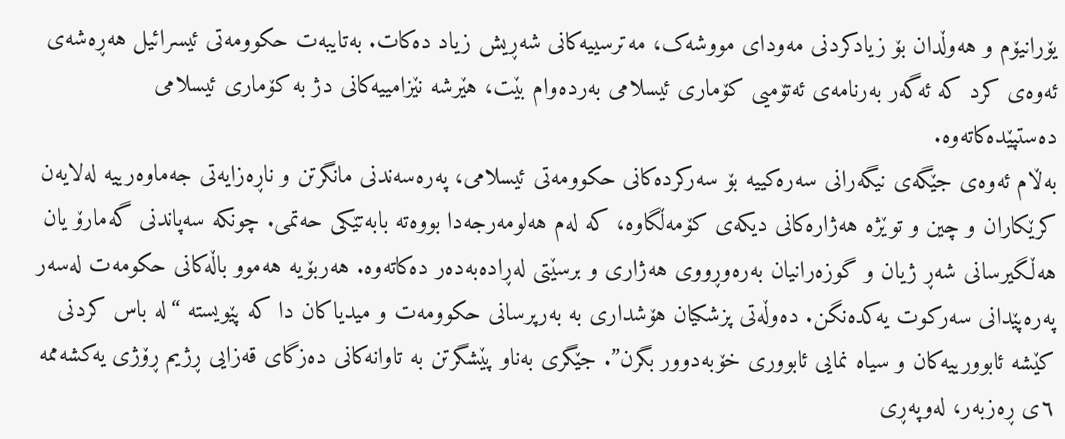یۆرانیۆم و هەوڵدان بۆ زیادکردنی مەودای مووشەک، مەترسییەکانی شەڕیش زیاد دەکات. بەتایبەت حکوومەتی ئیسرائیل هەڕەشەی ئەوەی کرد کە ئەگەر بەرنامەی ئەتۆمیی کۆماری ئیسلامی بەردەوام بێت، هێرشە نێزامییەکانی دژ بە کۆماری ئیسلامی دەستپێدەکاتەوە.
بەڵام ئەوەی جێگەی نیگەرانی سەرەکییە بۆ سەرکردەکانی حکوومەتی ئیسلامی، پەرەسەندنی مانگرتن و ناڕەزایەتی جەماوەرییە لەلایەن کرێکاران و چین و توێژە هەژارەکانی دیکەی کۆمەڵگاوە، کە لەم هەلومەرجەدا بووەتە بابەتێکی حەتمی. چونکە سەپاندنی گەمارۆ یان هەڵگیرسانی شەڕ ژیان و گوزەرانیان بەرەوڕووی هەژاری و برسێتی لەڕادەبەدەر دەکاتەوە. هەربۆیە هەموو باڵەکانی حکومەت لەسەر پەرەپێدانی سەرکوت یەکدەنگن. دەوڵەتی پزشکیان هۆشداری بە بەرپرسانی حکوومەت و میدیاکان دا کە پێویستە “لە باس کردنی کێشە ئابوورییەکان و سیاه نمایی ئابووری خۆبەدوور بگرن”. جێگری بەناو پێشگرتن بە تاوانەکانی دەزگای قەزایی ڕژیم ڕۆژی یەکشەممە ٦ی ڕەزبەر، لەوپەڕی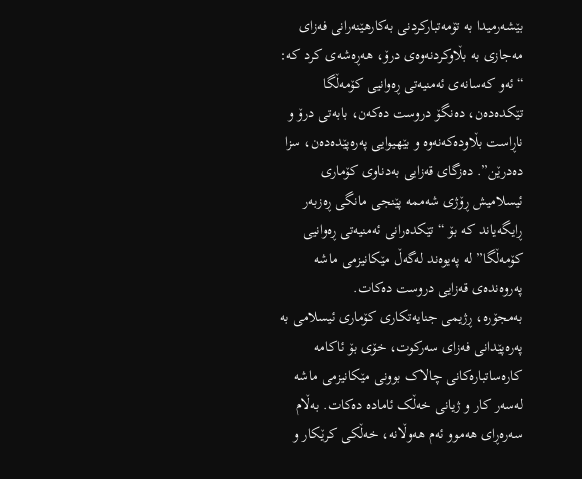بێشەرمیدا بە تۆمەتبارکردنی بەکارهێنەرانی فەزای مەجازی بە بڵاوکردنەوەی درۆ، هەڕەشەی کرد کە: “ئەو کەسانەی ئەمنیەتی ڕەوانیی کۆمەڵگا تێکدەدەن، دەنگۆ دروست دەکەن، بابەتی درۆ و ناڕاست بڵاودەکەنەوە و بێهیوایی پەرەپێدەدەن، سزا دەدرێن”. دەزگای قەزایی بەدناوی کۆماری ئیسلامیش ڕۆژی شەممە پێنجی مانگی ڕەزبەر ڕایگەیاند کە بۆ “تێکدەرانی ئەمنیەتی ڕەوانیی کۆمەڵگا” لە پەیوەند لەگەڵ مێکانیزمی ماشە پەروەندەی قەزایی دروست دەکات.
بەمجۆرە، ڕژیمی جنایەتکاری کۆماری ئیسلامی بە پەرەپێدانی فەزای سەرکوت، خۆی بۆ ئاکامە کارەساتبارەکانی چالاک بوونی مێکانیزمی ماشە لەسەر کار و ژیانی خەڵک ئامادە دەکات. بەڵام سەرەڕای هەموو ئەم هەوڵانە، خەڵکی کرێکار و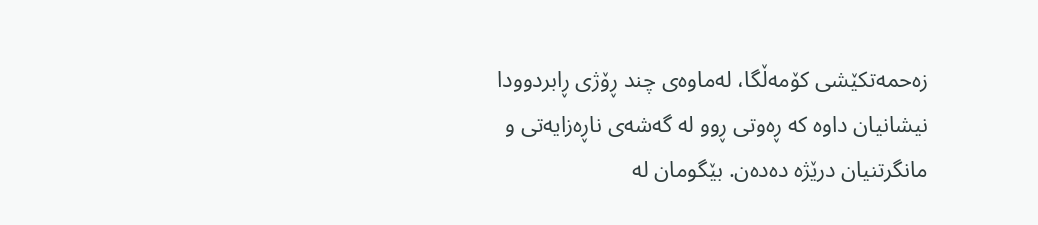زەحمەتکێشی کۆمەڵگا، لەماوەی چند ڕۆژی ڕابردوودا نیشانیان داوە کە ڕەوتی ڕوو لە گەشەی ناڕەزایەتی و مانگرتنیان درێژە دەدەن. بێگومان لە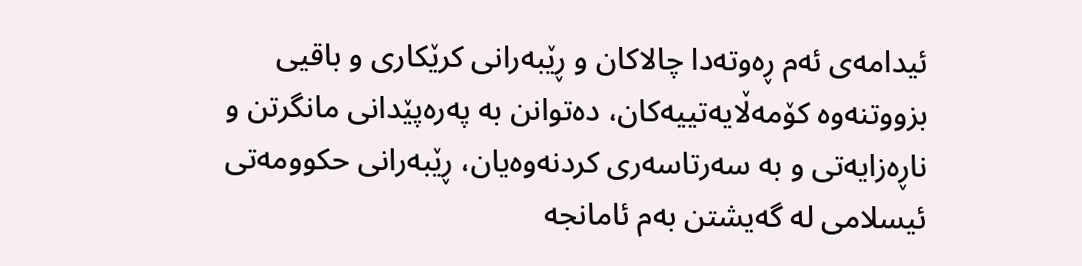ئیدامەی ئەم ڕەوتەدا چالاکان و ڕێبەرانی کرێکاری و باقیی بزووتنەوە کۆمەڵایەتییەکان، دەتوانن بە پەرەپێدانی مانگرتن و ناڕەزایەتی و بە سەرتاسەری کردنەوەیان، ڕێبەرانی حکوومەتی ئیسلامی لە گەیشتن بەم ئامانجە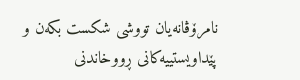نامرۆڤانەیان تووشی شکست بکەن و پێداویستییەکانی ڕووخاندنی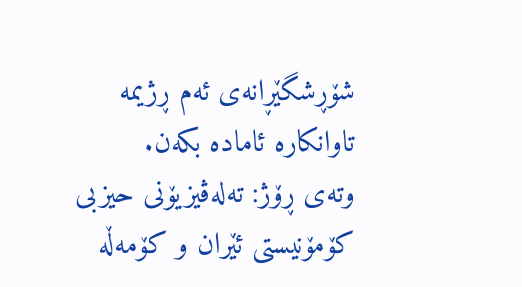شۆڕشگێڕانەی ئەم ڕژیمە تاوانکارە ئامادە بکەن.
وتەی ڕۆژ: تەلەڤیزیۆنی حیزبی کۆمۆنیستی ئێران و کۆمەڵە